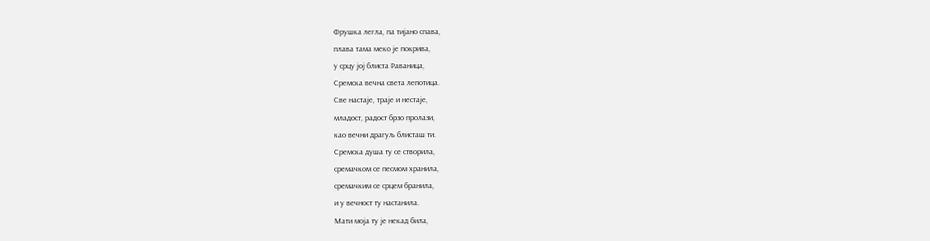Фрушка легла, па тијано спава,
плава тама меко је покрива,
у срцу јој блиста Раваница,
Сремска вечна света лепотица.
Све настаје, траје и нестаје,
младост, радост брзо пролази,
као вечни драгуљ блисташ ти.
Сремска душа ту се створила,
сремачком се песмом хранила,
сремачким се срцем бранила,
и у вечност ту настанила.
Мати моја ту је некад била,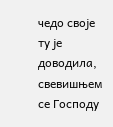чедо своје ту је доводила,
свевишњем се Господу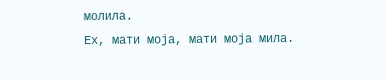молила.
Ех, мати моја, мати моја мила.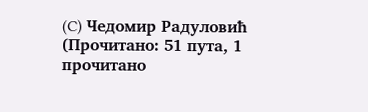(C) Чедомир Радуловић
(Прочитано: 51 пута, 1 прочитано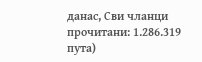данас, Сви чланци прочитани: 1.286.319 пута)